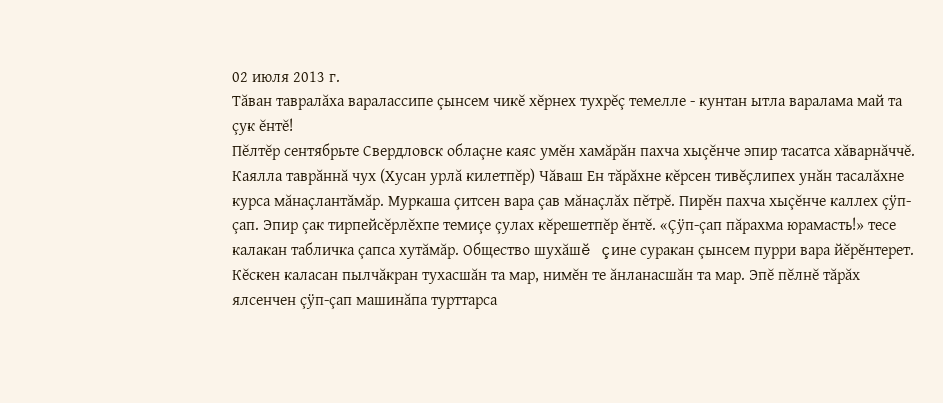02 июля 2013 г.
Тăван тавралăха варалассипе çынсем чикĕ хĕрнех тухрĕç темелле - кунтан ытла варалама май та çук ĕнтĕ!
Пĕлтĕр сентябрьте Свердловск облаçне каяс умĕн хамăрăн пахча хыçĕнче эпир тасатса хăварнăччĕ. Каялла таврăннă чух (Хусан урлă килетпĕр) Чăваш Ен тăрăхне кĕрсен тивĕçлипех унăн тасалăхне курса мăнаçлантăмăр. Муркаша çитсен вара çав мăнаçлăх пĕтрĕ. Пирĕн пахча хыçĕнче каллех çÿп-çап. Эпир çак тирпейсĕрлĕхпе темиçе çулах кĕрешетпĕр ĕнтĕ. «Çÿп-çап пăрахма юрамасть!» тесе калакан табличка çапса хутăмăр. Общество шухăшĕ çине суракан çынсем пурри вара йĕрĕнтерет. Кĕскен каласан пылчăкран тухасшăн та мар, нимĕн те ăнланасшăн та мар. Эпĕ пĕлнĕ тăрăх ялсенчен çÿп-çап машинăпа турттарса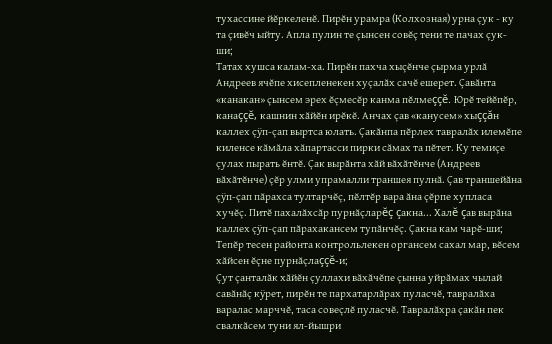тухассине йĕркеленĕ. Пирĕн урамра (Колхозная) урна çук - ку та çивĕч ыйту. Апла пулин те çынсен совĕç тени те пачах çук-ши;
Татах хушса калам-ха. Пирĕн пахча хыçĕнче çырма урлă Андреев ячĕпе хисепленекен хуçалăх сачĕ ешерет. Çавăнта «канакан» çынсем эрех ĕçмесĕр канма пĕлмеççĕ. Юрĕ тейĕпĕр, канаççĕ, кашнин хăйĕн ирĕкĕ. Анчах çав «канусем» хыççăн каллех çÿп-çап выртса юлать. Çакăнпа пĕрлех тавралăх илемĕпе киленсе кăмăла хăпартасси пирки сăмах та пĕтет. Ку темиçе çулах пырать ĕнтĕ. Çак вырăнта хăй вăхăтĕнче (Андреев вăхăтĕнче) çĕр улми упрамалли траншея пулнă. Çав траншейăна çÿп-çап пăрахса тултарчĕç, пĕлтĕр вара ăна çĕрпе хупласа хучĕç. Питĕ пахалăхсăр пурнăçларĕç çакна... Халĕ çав вырăна каллех çÿп-çап пăрахакансем тупăнчĕç. Çакна кам чарĕ-ши; Тепĕр тесен районта контрольлекен органсем сахал мар, вĕсем хăйсен ĕçне пурнăçлаççĕ-и;
Çут çанталăк хăйĕн çуллахи вăхăчĕпе çынна уйрăмах чылай савăнăç кÿрет, пирĕн те пархатарлăрах пуласчĕ, тавралăха варалас марччĕ, таса совеçлĕ пуласчĕ. Тавралăхра çакăн пек свалкăсем туни ял-йышри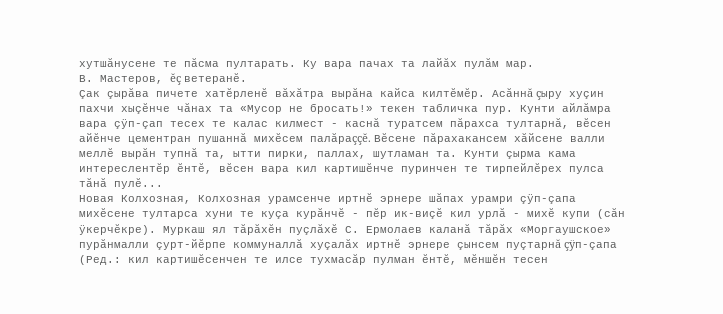хутшăнусене те пăсма пултарать. Ку вара пачах та лайăх пулăм мар.
В. Мастеров, ĕç ветеранĕ.
Çак çырăва пичете хатĕрленĕ вăхăтра вырăна кайса килтĕмĕр. Асăннă çыру хуçин пахчи хыçĕнче чăнах та «Мусор не бросать!» текен табличка пур. Кунти айлăмра вара çÿп-çап тесех те калас килмест - каснă туратсем пăрахса тултарнă, вĕсен айĕнче цементран пушаннă михĕсем палăраççĕ. Вĕсене пăрахакансем хăйсене валли меллĕ вырăн тупнă та, ытти пирки, паллах, шутламан та. Кунти çырма кама интереслентĕр ĕнтĕ, вĕсен вара кил картишĕнче пуринчен те тирпейлĕрех пулса тăнă пулĕ...
Новая Колхозная, Колхозная урамсенче иртнĕ эрнере шăпах урамри çÿп-çапа михĕсене тултарса хуни те куçа курăнчĕ - пĕр ик-виçĕ кил урлă - михĕ купи (сăн ÿкерчĕкре). Муркаш ял тăрăхĕн пуçлăхĕ С. Ермолаев каланă тăрăх «Моргаушское» пурăнмалли çурт-йĕрпе коммуналлă хуçалăх иртнĕ эрнере çынсем пуçтарнă çÿп-çапа (Ред.: кил картишĕсенчен те илсе тухмасăр пулман ĕнтĕ, мĕншĕн тесен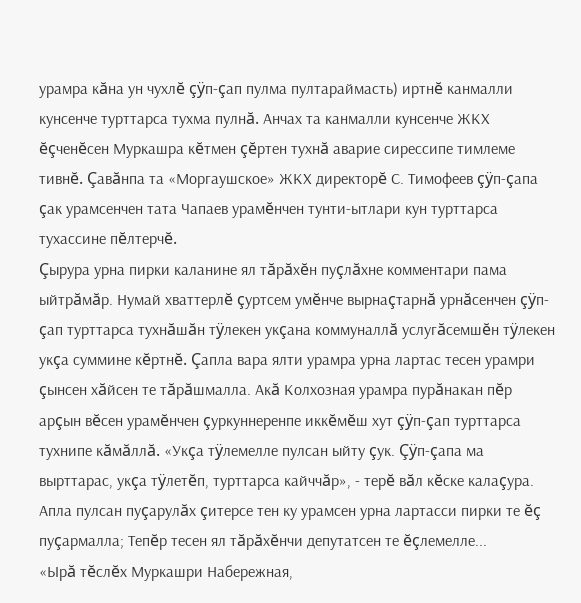урамра кăна ун чухлĕ çÿп-çап пулма пултараймасть) иртнĕ канмалли кунсенче турттарса тухма пулнă. Анчах та канмалли кунсенче ЖКХ ĕçченĕсен Муркашра кĕтмен çĕртен тухнă аварие сирессипе тимлеме тивнĕ. Çавăнпа та «Моргаушское» ЖКХ директорĕ С. Тимофеев çÿп-çапа çак урамсенчен тата Чапаев урамĕнчен тунти-ытлари кун турттарса тухассине пĕлтерчĕ.
Çырура урна пирки каланине ял тăрăхĕн пуçлăхне комментари пама ыйтрăмăр. Нумай хваттерлĕ çуртсем умĕнче вырнаçтарнă урнăсенчен çÿп-çап турттарса тухнăшăн тÿлекен укçана коммуналлă услугăсемшĕн тÿлекен укçа суммине кĕртнĕ. Çапла вара ялти урамра урна лартас тесен урамри çынсен хăйсен те тăрăшмалла. Акă Колхозная урамра пурăнакан пĕр арçын вĕсен урамĕнчен çуркуннеренпе иккĕмĕш хут çÿп-çап турттарса тухнипе кăмăллă. «Укçа тÿлемелле пулсан ыйту çук. Çÿп-çапа ма вырттарас, укçа тÿлетĕп, турттарса кайччăр», - терĕ вăл кĕске калаçура. Апла пулсан пуçарулăх çитерсе тен ку урамсен урна лартасси пирки те ĕç пуçармалла; Тепĕр тесен ял тăрăхĕнчи депутатсен те ĕçлемелле...
«Ырă тĕслĕх Муркашри Набережная,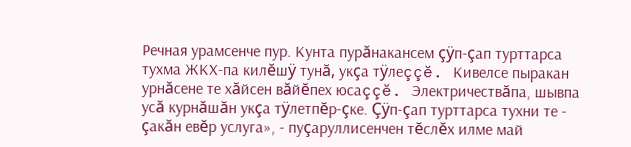Речная урамсенче пур. Кунта пурăнакансем çÿп-çап турттарса тухма ЖКХ-па килĕшÿ тунă, укçа тÿлеççĕ. Кивелсе пыракан урнăсене те хăйсен вăйĕпех юсаççĕ. Электричествăпа, шывпа усă курнăшăн укçа тÿлетпĕр-çке. Çÿп-çап турттарса тухни те - çакăн евĕр услуга», - пуçаруллисенчен тĕслĕх илме май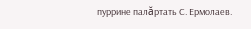пуррине палăртать С. Ермолаев.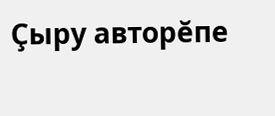Çыру авторĕпе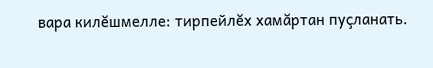вара килĕшмелле: тирпейлĕх хамăртан пуçланать.